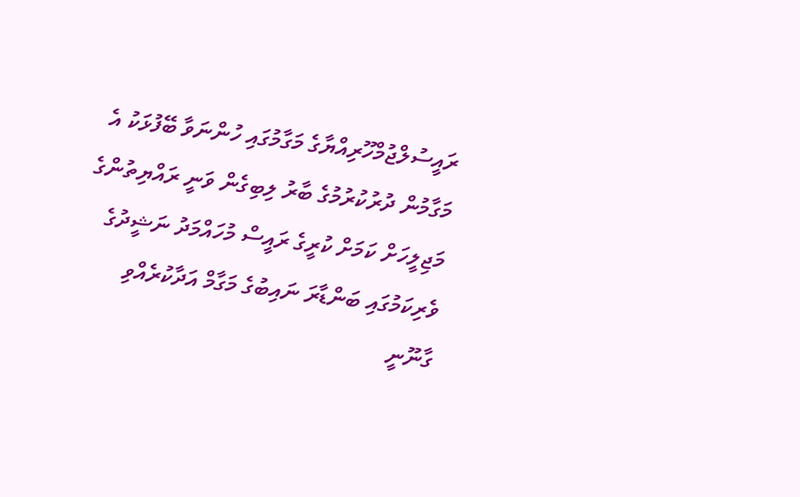ރައީސުލްޖުމްހޫރިއްޔާގެ މަގާމުގައި ހުންނަވާ ބޭފުޅަކު އެ މަގާމުން ދުރުކުރުމުގެ ބާރު ލިބިގެން ވަނީ ރައްޔިތުންގެ މަޖިލީހަށް ކަމަށް ކުރީގެ ރައީސް މުހައްމަދު ނަޝީދުގެ ވެރިކަމުގައި ބަންޑާރަ ނައިބުގެ މަގާމް އަދާކުރެއްވި ގާނޫނީ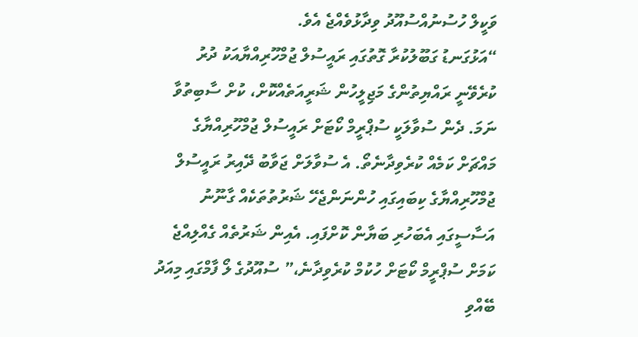ވަކީލް ހުސުނުއްސުއޫދު ވިދާޅުވެއްޖެ އެވެ.
“އަޅުގަނޑު ގަބޫލުކުރާ ގޮތުގައި ރައީސުލް ޖުމްހޫރިއްޔާއަކު ދުރު ކުރެވޭނީ ރައްޔިތުންގެ މަޖިލީހުން ޝަރީއަތެއްކޮށް، ކުށް ސާބިތުވާ ނަމަ. ދެން ސުވާލަކީ ސުޕްރީމް ކޯޓަށް ރައީސުލް ޖުމްހޫރިއްޔާގެ މައްޗަށް ކަމެއް ކުރެވިދާނެތޯ. އެ ސުވާލަށް ޖަވާބު ދޭއިރު ރައީސުލް ޖުމްހޫރިއްޔާގެ ކިބައިގައި ހުންނަންޖެހޭ ޝަރުތުތަކެއް ގާނޫނު އަސާސީގައި އެބަހުރި ބަޔާން ކޮށްފައި. އެއިން ޝަރުތެއް ގެއްލިއްޖެ ކަމަށް ސުޕްރީމް ކޯޓަށް ހުކުމް ކުރެވިދާނެ،” ސުއޫދުގެ ލޯ ފާމްގައި މިއަދު ބޭއްވި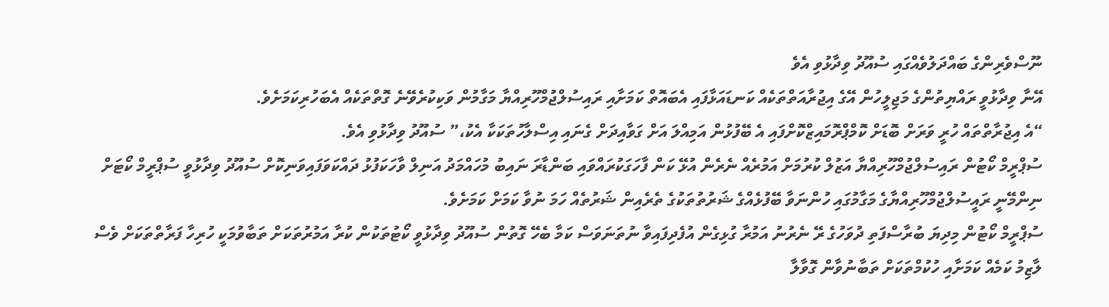ނޫސްވެރިންގެ ބައްދަލުވެއްގައި ސުއޫދު ވިދާޅުވި އެވެ
އޭނާ ވިދާޅުވީ ރައްޔިތުންގެ މަޖިލީހުން އޭގެ އިޖުރާއަތްތަކެއް ކަނޑައަޅާފައި އެބައޮތް ކަމަށާއި ރައިސުލްޖުމްހޫރިއްޔާ މަގާމުން ވަކިކުރެވޭނެ ގޮތްތަކެއް އެބަހުރިކަމަށެވެ.
“އެ އިޖުރާތްތައް ހުރީ ވަރަށް ބޮޑަށް ކޮމްޕްރޮމައިޒްކޮށްފައި އެ ބޭފުޅުން އަމިއްލަ އަށް ގަވާއިދަށް ގެނައި އިސްލާހުތަކަކާ އެކު،” ސުއޫދު ވިދާޅުވި އެވެ.
ސުޕްރީމް ކޯޓުން ރައިސުލްޖުމްހޫރިއްޔާ އަޒުލް ކުރުމަށް އަމުރެއް ނެރެން އުޅޭ ކަން ފާހަގަކުރައްވައި ބަންޑާރަ ނައިބު މުހައްމަދު އަނިލް ވާހަކަފުޅު ދައްކަވަފައިވަނިކޮށް ސުއޫދު ވިދާޅުވީ ސުޕްރީމް ކޯޓަށް ނިންމޭނީ ރައީސުލްޖުމްހޫރިއްޔާގެ މަގާމުގައި ހުންނަވާ ބޭފުޅެއްގެ ޝަރުތުތަކުގެ ތެރެއިން ޝަރުތެއް ހަމަ ނުވާ ކަމަށް ކަމަށެވެ.
ސުޕްރީމް ކޯޓުން މިދިޔަ ބުރާސްފަތި ދުވަހުގެ ރޭ ނެރުނު އަމުރާ ގުޅިގެން އުފެދިފައިވާ ނުތަނަވަސް ކަމާ ބެހޭ ގޮތުން ސުއޫދު ވިދާޅުވީ ކޯޓުތަކުން ކުރާ އަމުރުތަކަށް ތަބާވުމަކީ ހުރިހާ ފަރާތްތަކަށް ވެސް ލާޒިމު ކަމެއް ކަމަށާއި ހުކުމްތަކަށް ތަބާނުވާން ގޮވާލާ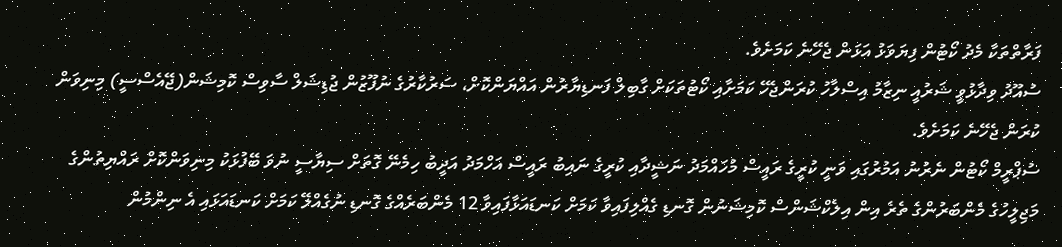ފަރާތްތަކާ މެދު ކޯޓުން ފިޔަވަޅު އަޅަން ޖެހޭނެ ކަމަށެވެ.
ސުއޫދު ވިދާޅުވީ ޝަރުއީ ނިޒާމު އިސްލާހު ކުރަންޖެހޭ ކަމަށާއި ކޯޓުތަކަށް ގާބިލް ފަނޑިޔާރުން އައްޔަންކޮށް، ސަރުކާރުގެ ނުފޫޒުން ޖުޑިޝަލް ސާވިސް ކޮމިޝަން(ޖޭއެސްސީ) މިނިވަން ކުރަން ޖެހޭނެ ކަމަށެވެ.
ސުޕްރީމް ކޯޓުން ނެރުނު އަމުރުގައި ވަނީ ކުރީގެ ރައީސް މުހައްމަދު ނަޝީދާއި ކުރީގެ ނައިބު ރައީސް އަހްމަދު އަދީބު ހިމެނޭ ގޮތަށް ސިޔާސީ ނުވަ ބޭފުޅަކު މިނިވަންކޮށް ރައްޔިތުންގެ މަޖިލީހުގެ މެންބަރުންގެ ތެރެ އިން އިލެކްޝަންސް ކޮމިޝަނުން ގޮނޑި ގެއްލިފައިވާ ކަމަށް ކަނޑައަޅާފައިވާ 12 މެންބަރެއްގެ ގޮނޑި ނުގެއްލޭ ކަމަށް ކަނޑައަޅައި އެ ނިންމުން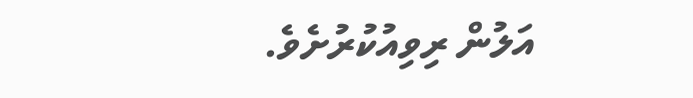އަލުން ރިވިއުކުރުށެވެ.